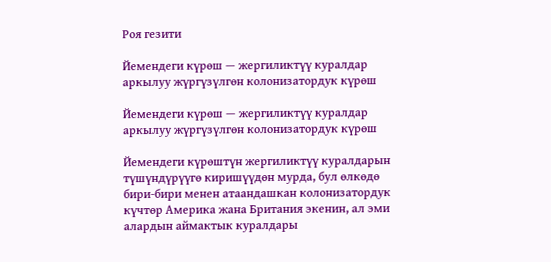Роя гезити

Йемендеги күрөш — жергиликтүү куралдар аркылуу жүргүзүлгөн колонизатордук күрөш

Йемендеги күрөш — жергиликтүү куралдар аркылуу жүргүзүлгөн колонизатордук күрөш

Йемендеги күрөштүн жергиликтүү куралдарын түшүндүрүүгө киришүүдөн мурда, бул өлкөдө бири-бири менен атаандашкан колонизатордук күчтөр Америка жана Британия экенин, ал эми алардын аймактык куралдары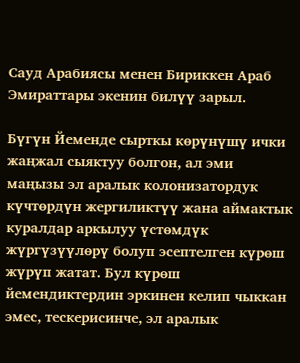Сауд Арабиясы менен Бириккен Араб Эмираттары экенин билүү зарыл.

Бүгүн Йеменде сырткы көрүнүшү ички жаңжал сыяктуу болгон, ал эми маңызы эл аралык колонизатордук күчтөрдүн жергиликтүү жана аймактык куралдар аркылуу үстөмдүк жүргүзүүлөрү болуп эсептелген күрөш жүрүп жатат. Бул күрөш йемендиктердин эркинен келип чыккан эмес, тескерисинче, эл аралык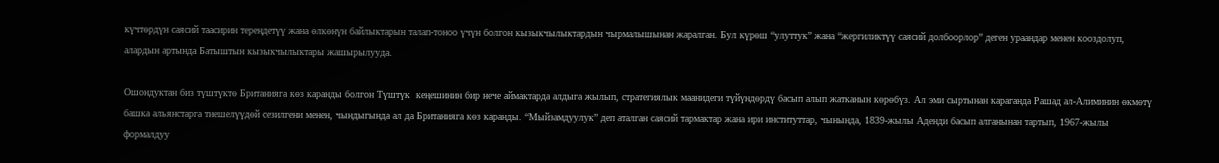күчтөрдүн саясий таасирин тереңдетүү жана өлкөнүн байлыктарын талап-тоноо үчүн болгон кызыкчылыктардын чырмалышынан жаралган. Бул күрөш “улуттук” жана “жергиликтүү саясий долбоорлор” деген ураандар менен кооздолуп, алардын артында Батыштын кызыкчылыктары жашырылууда.

Ошондуктан биз түштүктө Британияга көз каранды болгон Түштүк  кеңешинин бир нече аймактарда алдыга жылып, стратегиялык маанидеги түйүндөрдү басып алып жатканын көрөбүз. Ал эми сыртынан караганда Рашад ал-Алиминин өкмөтү башка альянстарга тиешелүүдөй сезилгени менен, чындыгында ал да Британияга көз каранды. “Мыйзамдуулук” деп аталган саясий тармактар жана ири институттар, чынында, 1839-жылы Аденди басып алганынан тартып, 1967-жылы формалдуу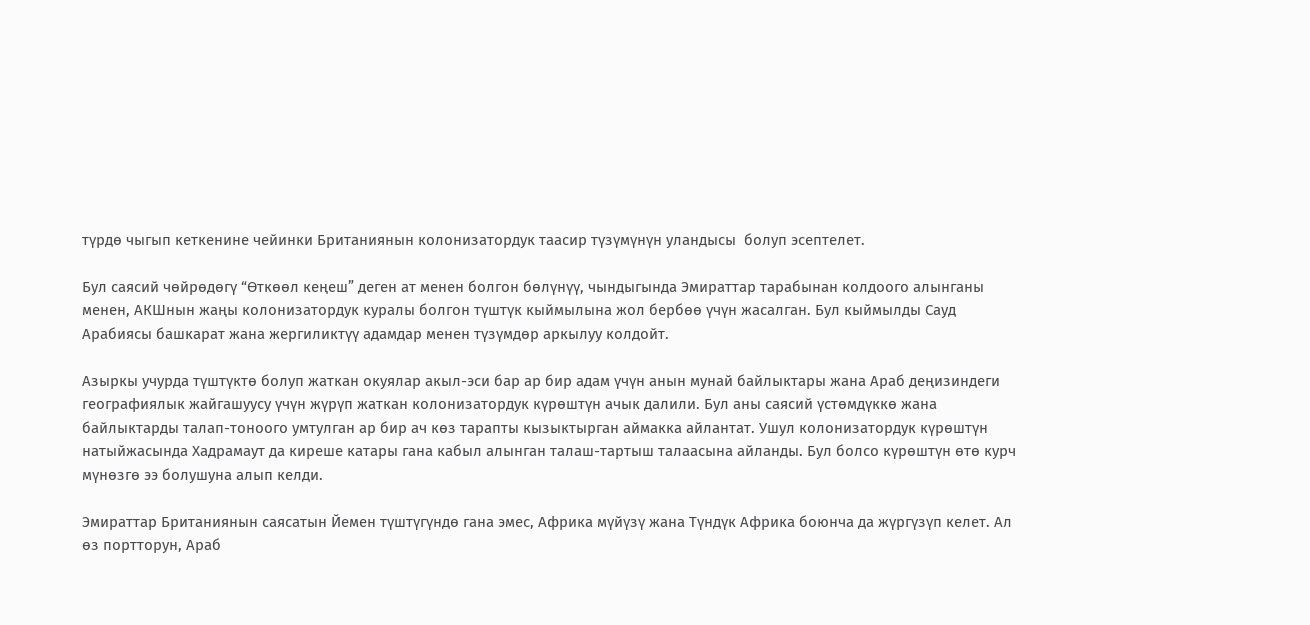түрдө чыгып кеткенине чейинки Британиянын колонизатордук таасир түзүмүнүн уландысы  болуп эсептелет.

Бул саясий чөйрөдөгү “Өткөөл кеңеш” деген ат менен болгон бөлүнүү, чындыгында Эмираттар тарабынан колдоого алынганы менен, АКШнын жаңы колонизатордук куралы болгон түштүк кыймылына жол бербөө үчүн жасалган. Бул кыймылды Сауд Арабиясы башкарат жана жергиликтүү адамдар менен түзүмдөр аркылуу колдойт.

Азыркы учурда түштүктө болуп жаткан окуялар акыл-эси бар ар бир адам үчүн анын мунай байлыктары жана Араб деңизиндеги географиялык жайгашуусу үчүн жүрүп жаткан колонизатордук күрөштүн ачык далили. Бул аны саясий үстөмдүккө жана байлыктарды талап-тоноого умтулган ар бир ач көз тарапты кызыктырган аймакка айлантат. Ушул колонизатордук күрөштүн натыйжасында Хадрамаут да киреше катары гана кабыл алынган талаш-тартыш талаасына айланды. Бул болсо күрөштүн өтө курч мүнөзгө ээ болушуна алып келди.

Эмираттар Британиянын саясатын Йемен түштүгүндө гана эмес, Африка мүйүзү жана Түндүк Африка боюнча да жүргүзүп келет. Ал өз портторун, Араб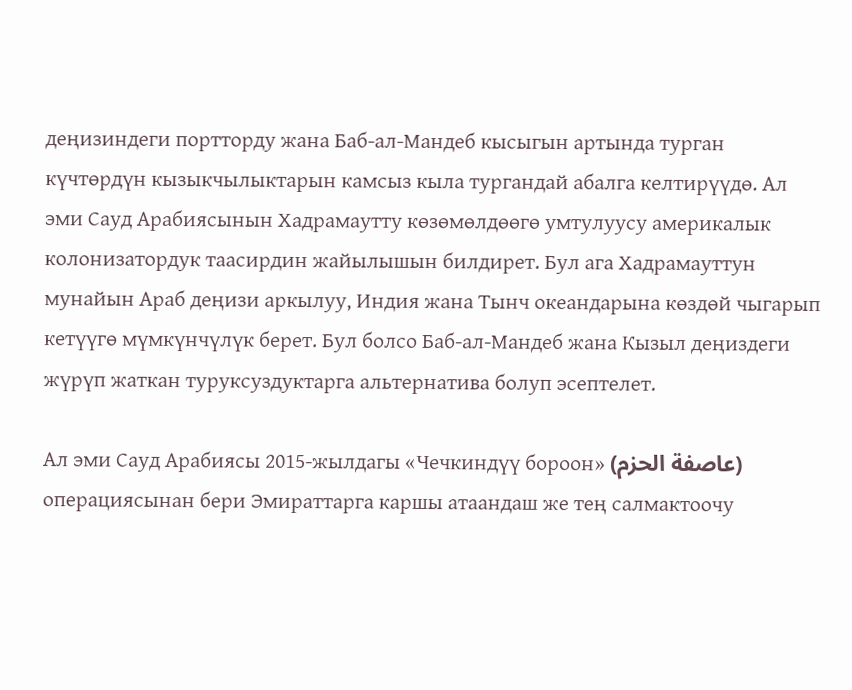деңизиндеги портторду жана Баб-ал-Мандеб кысыгын артында турган күчтөрдүн кызыкчылыктарын камсыз кыла тургандай абалга келтирүүдө. Ал эми Сауд Арабиясынын Хадрамаутту көзөмөлдөөгө умтулуусу америкалык колонизатордук таасирдин жайылышын билдирет. Бул ага Хадрамауттун мунайын Араб деңизи аркылуу, Индия жана Тынч океандарына көздөй чыгарып кетүүгө мүмкүнчүлүк берет. Бул болсо Баб-ал-Мандеб жана Кызыл деңиздеги жүрүп жаткан туруксуздуктарга альтернатива болуп эсептелет.

Ал эми Сауд Арабиясы 2015-жылдагы «Чечкиндүү бороон» (عاصفة الحزم) операциясынан бери Эмираттарга каршы атаандаш же тең салмактоочу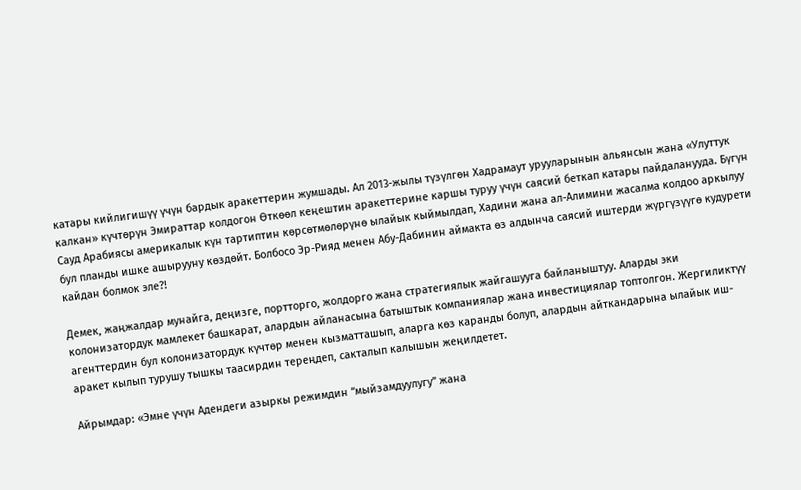катары кийлигишүү үчүн бардык аракеттерин жумшады. Ал 2013-жылы түзүлгөн Хадрамаут урууларынын альянсын жана «Улуттук калкан» күчтөрүн Эмираттар колдогон Өткөөл кеңештин аракеттерине каршы туруу үчүн саясий беткап катары пайдаланууда. Бүгүн Сауд Арабиясы америкалык күн тартиптин көрсөтмөлөрүнө ылайык кыймылдап, Хадини жана ал-Алимини жасалма колдоо аркылуу бул планды ишке ашырууну көздөйт. Болбосо Эр-Рияд менен Абу-Дабинин аймакта өз алдынча саясий иштерди жүргүзүүгө кудурети кайдан болмок эле?!

Демек, жаңжалдар мунайга, деңизге, портторго, жолдорго жана стратегиялык жайгашууга байланыштуу. Аларды эки колонизатордук мамлекет башкарат, алардын айланасына батыштык компаниялар жана инвестициялар топтолгон. Жергиликтүү агенттердин бул колонизатордук күчтөр менен кызматташып, аларга көз каранды болуп, алардын айткандарына ылайык иш-аракет кылып турушу тышкы таасирдин тереңдеп, сакталып калышын жеңилдетет.

Айрымдар: «Эмне үчүн Адендеги азыркы режимдин “мыйзамдуулугу” жана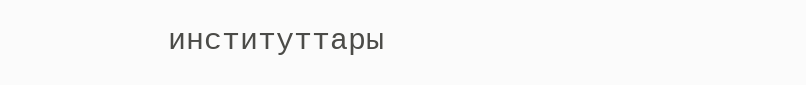институттары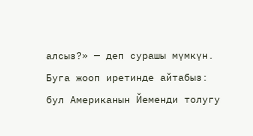алсыз?» — деп сурашы мүмкүн. Буга жооп иретинде айтабыз: бул Американын Йеменди толугу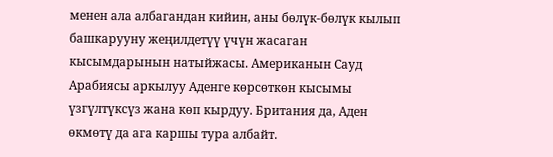менен ала албагандан кийин, аны бөлүк-бөлүк кылып башкарууну жеңилдетүү үчүн жасаган кысымдарынын натыйжасы. Американын Сауд Арабиясы аркылуу Аденге көрсөткөн кысымы үзгүлтүксүз жана көп кырдуу. Британия да, Аден өкмөтү да ага каршы тура албайт.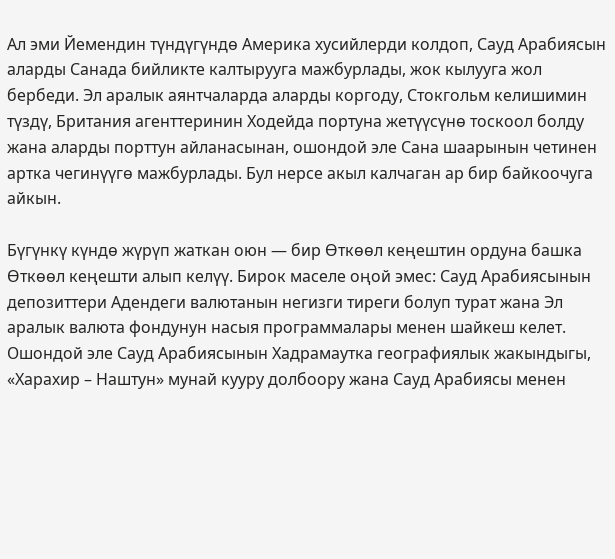Ал эми Йемендин түндүгүндө Америка хусийлерди колдоп, Сауд Арабиясын аларды Санада бийликте калтырууга мажбурлады, жок кылууга жол бербеди. Эл аралык аянтчаларда аларды коргоду, Стокгольм келишимин түздү, Британия агенттеринин Ходейда портуна жетүүсүнө тоскоол болду жана аларды порттун айланасынан, ошондой эле Сана шаарынын четинен артка чегинүүгө мажбурлады. Бул нерсе акыл калчаган ар бир байкоочуга айкын.

Бүгүнкү күндө жүрүп жаткан оюн — бир Өткөөл кеңештин ордуна башка Өткөөл кеңешти алып келүү. Бирок маселе оңой эмес: Сауд Арабиясынын депозиттери Адендеги валютанын негизги тиреги болуп турат жана Эл аралык валюта фондунун насыя программалары менен шайкеш келет. Ошондой эле Сауд Арабиясынын Хадрамаутка географиялык жакындыгы, «Харахир – Наштун» мунай кууру долбоору жана Сауд Арабиясы менен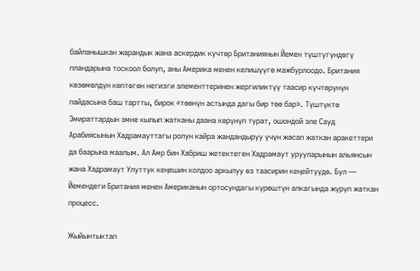байланышкан жарандык жана аскердик күчтөр Британиянын Йемен түштүгүндөгү пландарына тоскоол болуп, аны Америка менен келишүүгө мажбурлоодо. Британия көзөмөлдүн көптөгөн негизги элементтеринен жергиликтүү таасир күчтөрүнүн пайдасына баш тартты, бирок «төөнүн астында дагы бир төө бар». Түштүктө Эмираттардын эмне кылып жатканы даана көрүнүп турат, ошондой эле Сауд Арабиясынын Хадрамауттагы ролун кайра жандандыруу үчүн жасап жаткан аракеттери да баарына маалым. Ал Амр бин Хабриш жетектеген Хадрамаут урууларынын альянсын жана Хадрамаут Улуттук кеңешин колдоо аркылуу өз таасирин кеңейтүүдө. Бул — Йемендеги Британия менен Американын ортосундагы күрөштүн алкагында жүрүп жаткан процесс.

Жыйынтыктап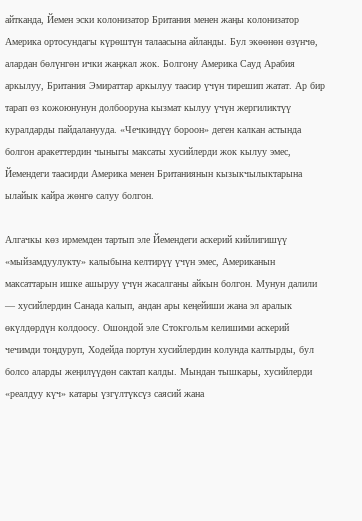айтканда, Йемен эски колонизатор Британия менен жаңы колонизатор Америка ортосундагы күрөштүн талаасына айланды. Бул экөөнөн өзүнчө, алардан бөлүнгөн ички жаңжал жок. Болгону Америка Сауд Арабия аркылуу, Британия Эмираттар аркылуу таасир үчүн тирешип жатат. Ар бир тарап өз кожоюнунун долбооруна кызмат кылуу үчүн жергиликтүү куралдарды пайдаланууда. «Чечкиндүү бороон» деген калкан астында болгон аракеттердин чыныгы максаты хусийлерди жок кылуу эмес, Йемендеги таасирди Америка менен Британиянын кызыкчылыктарына ылайык кайра жөнгө салуу болгон.

Алгачкы көз ирмемден тартып эле Йемендеги аскерий кийлигишүү «мыйзамдуулукту» калыбына келтирүү үчүн эмес, Американын максаттарын ишке ашыруу үчүн жасалганы айкын болгон. Мунун далили — хусийлердин Санада калып, андан ары кеңейиши жана эл аралык өкүлдөрдүн колдоосу. Ошондой эле Стокгольм келишими аскерий чечимди тоңдуруп, Ходейда портун хусийлердин колунда калтырды, бул болсо аларды жеңилүүдөн сактап калды. Мындан тышкары, хусийлерди «реалдуу күч» катары үзгүлтүксүз саясий жана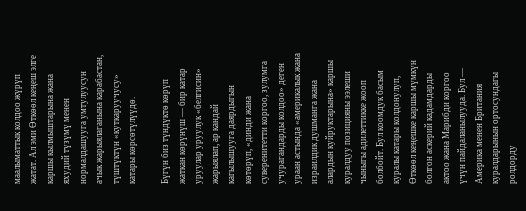маалыматтык колдоо жүрүп жатат. Ал эми Өткөөл кеңеш элге каршы кылмыштарына жана яхудий түзүмү менен нормалдашууга умтулуусун ачык жарыялаганына карабастан, түштүктүн «куткаруучусу» катары көрсөтүлүүдө.

Бүгүн биз түндүктө көрүп жаткан көрүнүш — бир катар уруулар уруулук «белгисин» жарыялап, ар кандай кагылышууга даярдыгын көтөрүп, «динди жана суверенитетти коргоо, зулумга учурагандарды колдоо» деген ураан астында «америкалык жана израилдик душманга жана алардын куйруктарына» каршы куралдуу позицияны ээлеши чыныгы адилеттикке жооп болбойт. Бул коомдук басым куралы катары колдонулуп, Өткөөл кеңешке каршы мүмкүн болгон аскерий кадамдарды актоо жана Марибди коргоо үчүн пайдаланылууда. Бул — Америка менен Британия куралдарынын ортосундагы ролдорду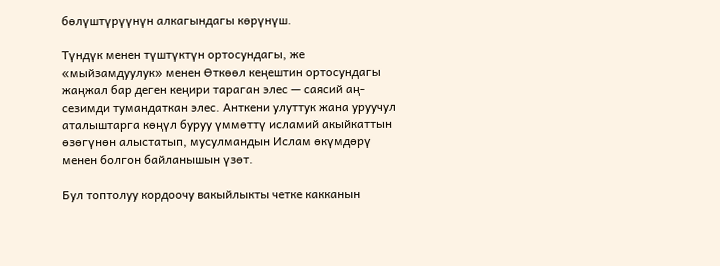бөлүштүрүүнүн алкагындагы көрүнүш.

Түндүк менен түштүктүн ортосундагы, же «мыйзамдуулук» менен Өткөөл кеңештин ортосундагы жаңжал бар деген кеңири тараган элес — саясий аң-сезимди тумандаткан элес. Анткени улуттук жана уруучул аталыштарга көңүл буруу үммөттү исламий акыйкаттын өзөгүнөн алыстатып, мусулмандын Ислам өкүмдөрү менен болгон байланышын үзөт.

Бул топтолуу кордоочу вакыйлыкты четке какканын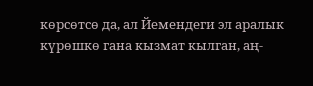көрсөтсө да, ал Йемендеги эл аралык күрөшкө гана кызмат кылган, аң-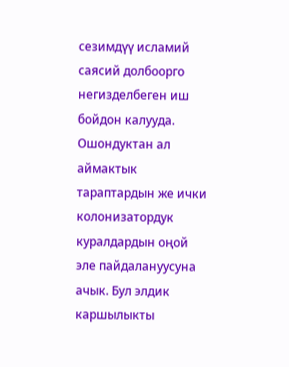сезимдүү исламий саясий долбоорго негизделбеген иш бойдон калууда. Ошондуктан ал аймактык тараптардын же ички колонизатордук куралдардын оңой эле пайдалануусуна ачык. Бул элдик каршылыкты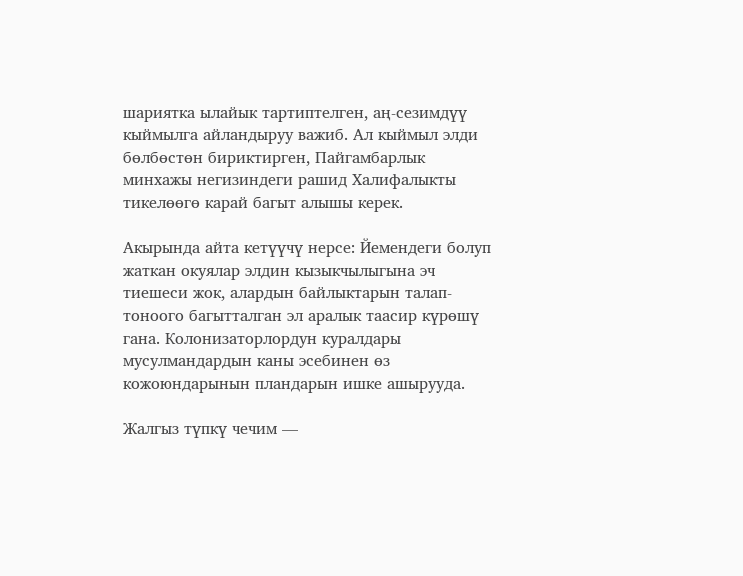шариятка ылайык тартиптелген, аң-сезимдүү кыймылга айландыруу важиб. Ал кыймыл элди бөлбөстөн бириктирген, Пайгамбарлык минхажы негизиндеги рашид Халифалыкты тикелөөгө карай багыт алышы керек.

Акырында айта кетүүчү нерсе: Йемендеги болуп жаткан окуялар элдин кызыкчылыгына эч тиешеси жок, алардын байлыктарын талап-тоноого багытталган эл аралык таасир күрөшү гана. Колонизаторлордун куралдары мусулмандардын каны эсебинен өз кожоюндарынын пландарын ишке ашырууда.

Жалгыз түпкү чечим —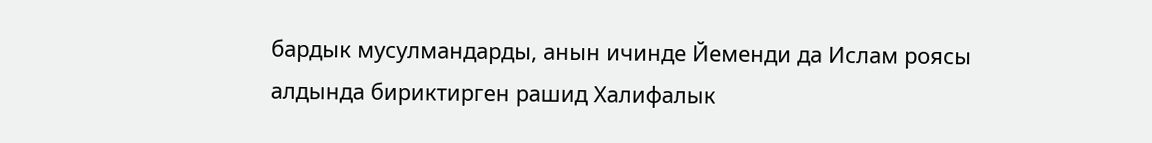бардык мусулмандарды, анын ичинде Йеменди да Ислам роясы алдында бириктирген рашид Халифалык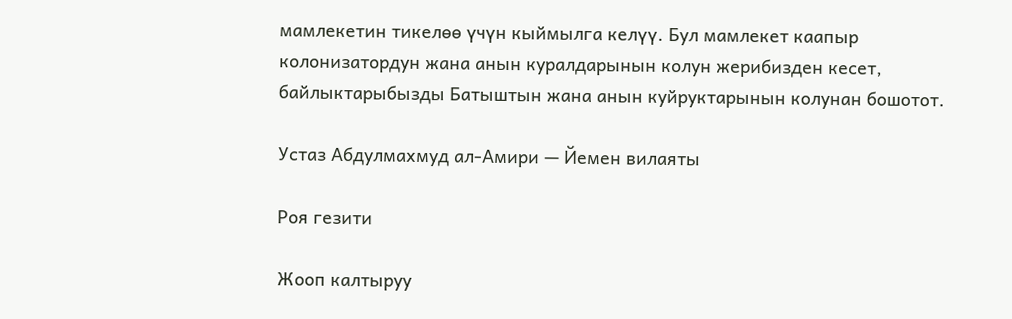мамлекетин тикелөө үчүн кыймылга келүү. Бул мамлекет каапыр колонизатордун жана анын куралдарынын колун жерибизден кесет, байлыктарыбызды Батыштын жана анын куйруктарынын колунан бошотот.

Устаз Абдулмахмуд ал-Амири — Йемен вилаяты

Роя гезити

Жооп калтыруу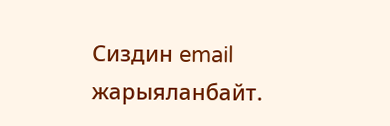Сиздин email жарыяланбайт.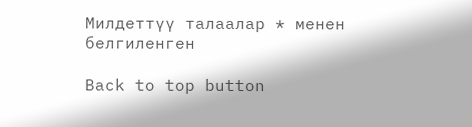Милдеттүү талаалар * менен белгиленген

Back to top button